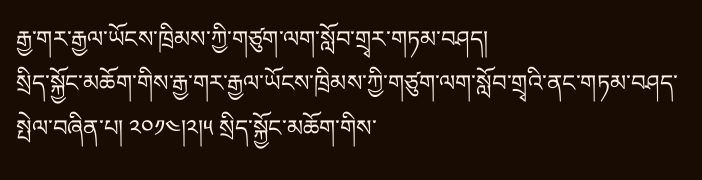རྒྱ་གར་རྒྱལ་ཡོངས་ཁྲིམས་ཀྱི་གཙུག་ལག་སློབ་གྲྭར་གཏམ་བཤད།
སྲིད་སྐྱོང་མཆོག་གིས་རྒྱ་གར་རྒྱལ་ཡོངས་ཁྲིམས་ཀྱི་གཙུག་ལག་སློབ་གྲྭའི་ནང་གཏམ་བཤད་སྤེལ་བཞིན་པ། ༢༠༡༤།༢།༥ སྲིད་སྐྱོང་མཆོག་གིས་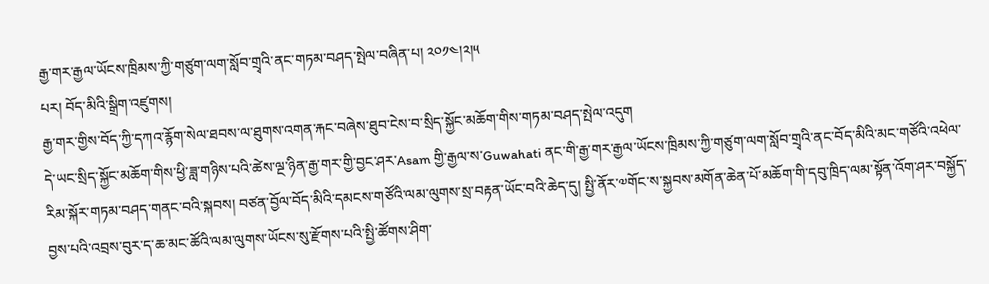རྒྱ་གར་རྒྱལ་ཡོངས་ཁྲིམས་ཀྱི་གཙུག་ལག་སློབ་གྲྭའི་ནང་གཏམ་བཤད་སྤེལ་བཞིན་པ། ༢༠༡༤།༢།༥
པར། བོད་མིའི་སྒྲིག་འཛུགས།
རྒྱ་གར་གྱིས་བོད་ཀྱི་དཀའ་རྙོག་སེལ་ཐབས་ལ་ཐུགས་འགན་རྐང་བཞེས་ཐུབ་ངེས་བ་སྲིད་སྐྱོང་མཆོག་གིས་གཏམ་བཤད་སྤེལ་འདུག
དེ་ཡང་སྲིད་སྐྱོང་མཆོག་གིས་ཕྱི་ཟླ་གཉིས་པའི་ཚེས་ལྔ་ཉིན་རྒྱ་གར་གྱི་བྱང་ཤར་Asam གྱི་རྒྱལ་ས་Guwahati ནང་གི་རྒྱ་གར་རྒྱལ་ཡོངས་ཁྲིམས་ཀྱི་གཙུག་ལག་སློབ་གྲྭའི་ནང་བོད་མིའི་མང་གཙོའི་འཕེལ་རིམ་སྐོར་གཏམ་བཤད་གནང་བའི་སྐབས། བཙན་བྱོལ་བོད་མིའི་དམངས་གཙོའི་ལམ་ལུགས་སྲ་བརྟན་ཡོང་བའི་ཆེད་དུ། སྤྱི་ནོར་༧གོང་ས་སྐྱབས་མགོན་ཆེན་པོ་མཆོག་གི་དབུ་ཁྲིད་ལམ་སྟོན་འོག་ཤར་བསྐྱོད་བྱས་པའི་འབྲས་བུར་ད་ཆ་མང་ཚོའི་ལམ་ལུགས་ཡོངས་སུ་རྫོགས་པའི་སྤྱི་ཚོགས་ཤིག་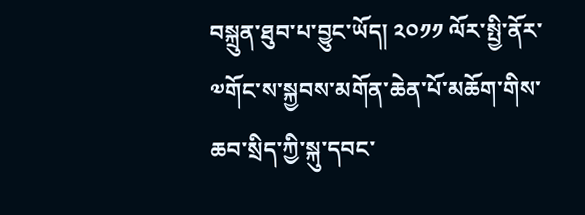བསྐྲུན་ཐུབ་པ་བྱུང་ཡོད། ༢༠༡༡ ལོར་སྤྱི་ནོར་༧གོང་ས་སྐྱབས་མགོན་ཆེན་པོ་མཆོག་གིས་ཆབ་སྲིད་ཀྱི་སྐུ་དབང་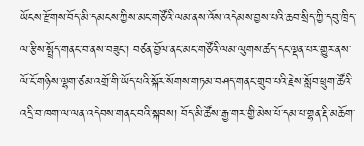ཡོངས་རྫོགས་བོད་མི་དམངས་ཀྱིས་མང་གཙོའི་ལམ་ནས་འོས་འདེམས་བྱས་པའི་ཆབ་སྲིད་ཀྱི་དབུ་ཁྲིད་ལ་རྩིས་སྤྲོད་གནང་བ་ནས་བཟུང་། བཙན་བྱོལ་ནང་མང་གཙོའི་ལམ་ལུགས་ཚད་དང་ལྡན་པར་གྱུར་ནས་ལོ་ངོ་གཉིས་ལྷག་ཙམ་འགྲོ་གི་ཡོད་པའི་སྐོར་སོགས་གཏམ་བཤད་གནང་གྲུབ་པའི་རྗེས་སློབ་ཕྲུག་ཚོའི་འདྲི་བ་ཁག་ལ་ལན་འདེབས་གནང་བའི་སྐབས། བོད་མི་ཚོས་རྒྱ་གར་གྱི་མེས་པོ་དམ་པ་གྷན་རྡི་མཆོག་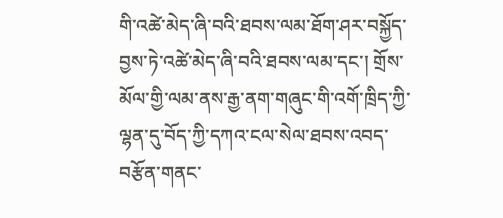གི་འཚེ་མེད་ཞི་བའི་ཐབས་ལམ་ཐོག་ཤར་བསྐྱོད་བྱས་ཏེ་འཚེ་མེད་ཞི་བའི་ཐབས་ལམ་དང་། གྲོས་མོལ་གྱི་ལམ་ནས་རྒྱ་ནག་གཞུང་གི་འགོ་ཁྲིད་ཀྱི་ལྷན་དུ་བོད་ཀྱི་དཀའ་ངལ་སེལ་ཐབས་འབད་བརྩོན་གནང་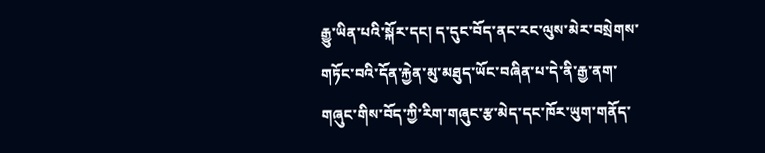རྒྱུ་ཡིན་པའི་སྐོར་དང། ད་དུང་བོད་ནང་རང་ལུས་མེར་བསྲེགས་གཏོང་བའི་དོན་རྐྱེན་མུ་མཐུད་ཡོང་བཞིན་པ་དེ་ནི་རྒྱ་ནག་གཞུང་གིས་བོད་ཀྱི་རིག་གཞུང་རྩ་མེད་དང་ཁོར་ཡུག་གནོད་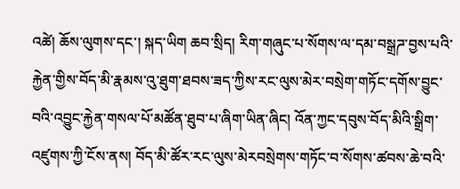འཚེ། ཆོས་ལུགས་དང་། སྐད་ཡིག ཆབ་སྲིད། རིག་གཞུང་པ་སོགས་ལ་དམ་བསྒྲཌ་བྱས་པའི་རྐྱེན་གྱིས་བོད་མི་རྣམས་འུ་ཐུག་ཐབས་ཟད་ཀྱིས་རང་ལུས་མེར་བསྲེག་གཏོང་དགོས་བྱུང་བའི་འབྱུང་རྐྱེན་གསལ་པོ་མཚོན་ཐུབ་པ་ཞིག་ཡིན་ཞིང། འོན་ཀྱང་དབུས་བོད་མིའི་སྒྲིག་འཛུགས་ཀྱི་ངོས་ནས། བོད་མི་ཚོར་རང་ལུས་མེརབསྲེགས་གཏོང་བ་སོགས་ཚབས་ཆེ་བའི་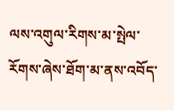ལས་འགུལ་རིགས་མ་སྤེལ་རོགས་ཞེས་ཐོག་མ་ནས་འབོད་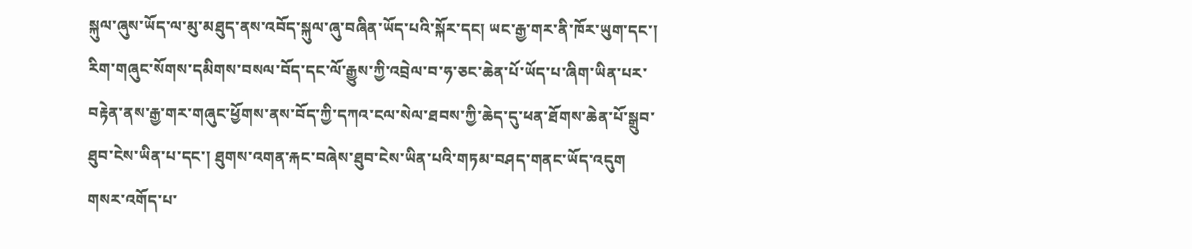སྐུལ་ཞུས་ཡོད་ལ་མུ་མཐུད་ནས་འབོད་སྐུལ་ཞུ་བཞིན་ཡོད་པའི་སྐོར་དང། ཡང་རྒྱ་གར་ནི་ཁོར་ཡུག་དང་། རིག་གཞུང་སོགས་དམིགས་བསལ་བོད་དང་ལོ་རྒྱུས་ཀྱི་འབྲེལ་བ་ཧ་ཅང་ཆེན་པོ་ཡོད་པ་ཞིག་ཡིན་པར་བརྟེན་ནས་རྒྱ་གར་གཞུང་ཕྱོགས་ནས་བོད་ཀྱི་དཀའ་ངལ་སེལ་ཐབས་ཀྱི་ཆེད་དུ་ཕན་ཐོགས་ཆེན་པོ་སྒྲུབ་ཐུབ་ངེས་ཡིན་པ་དང་། ཐུགས་འགན་རྐང་བཞེས་ཐུབ་ངེས་ཡིན་པའི་གཏམ་བཤད་གནང་ཡོད་འདུག
གསར་འགོད་པ་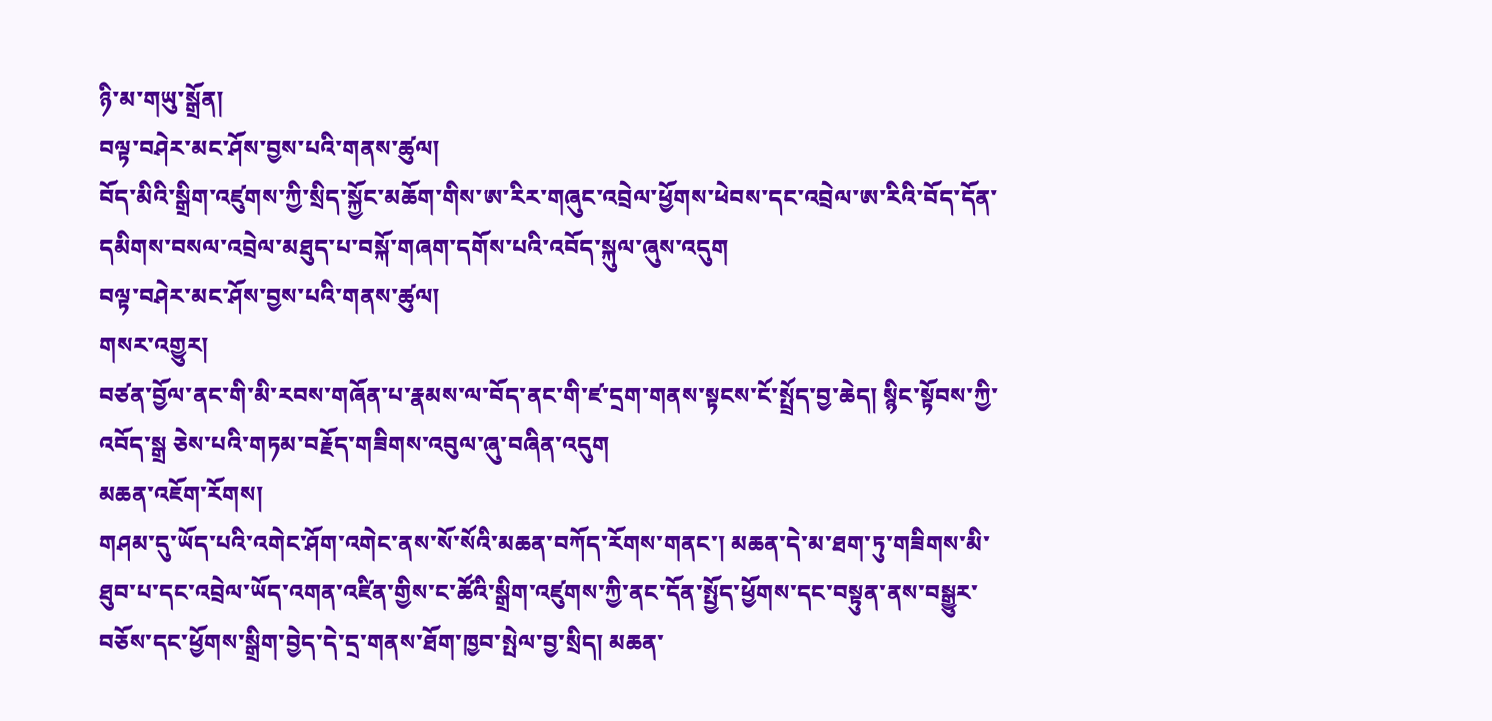ཉི་མ་གཡུ་སྒྲོན།
བལྟ་བཤེར་མང་ཤོས་བྱས་པའི་གནས་ཚུལ།
བོད་མིའི་སྒྲིག་འཛུགས་ཀྱི་སྲིད་སྐྱོང་མཆོག་གིས་ཨ་རིར་གཞུང་འབྲེལ་ཕྱོགས་ཕེབས་དང་འབྲེལ་ཨ་རིའི་བོད་དོན་དམིགས་བསལ་འབྲེལ་མཐུད་པ་བསྐོ་གཞག་དགོས་པའི་འབོད་སྐུལ་ཞུས་འདུག
བལྟ་བཤེར་མང་ཤོས་བྱས་པའི་གནས་ཚུལ།
གསར་འགྱུར།
བཙན་བྱོལ་ནང་གི་མི་རབས་གཞོན་པ་རྣམས་ལ་བོད་ནང་གི་ཛ་དྲག་གནས་སྟངས་ངོ་སྤྲོད་བྱ་ཆེད། སྙིང་སྟོབས་ཀྱི་འབོད་སྒྲ ཅེས་པའི་གཏམ་བརྗོད་གཟིགས་འབུལ་ཞུ་བཞིན་འདུག
མཆན་འཇོག་རོགས།
གཤམ་དུ་ཡོད་པའི་འགེང་ཤོག་འགེང་ནས་སོ་སོའི་མཆན་བཀོད་རོགས་གནང་། མཆན་དེ་མ་ཐག་ཏུ་གཟིགས་མི་ཐུབ་པ་དང་འབྲེལ་ཡོད་འགན་འཛིན་གྱིས་ང་ཚོའི་སྒྲིག་འཛུགས་ཀྱི་ནང་དོན་སྤྱོད་ཕྱོགས་དང་བསྟུན་ནས་བསྒྱུར་བཅོས་དང་ཕྱོགས་སྒྲིག་བྱེད་དེ་དྲ་གནས་ཐོག་ཁྱབ་སྤེལ་བྱ་སྲིད། མཆན་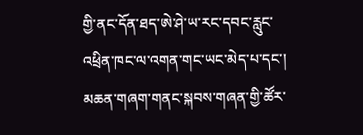གྱི་ནང་དོན་ཐད་ཨེ་ཤེ་ཡ་རང་དབང་རླུང་འཕྲིན་ཁང་ལ་འགན་གང་ཡང་མེད་པ་དང་། མཆན་གཞག་གནང་སྐབས་གཞན་གྱི་ཚོར་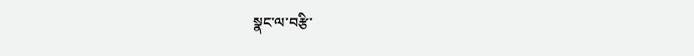སྣང་ལ་བརྩི་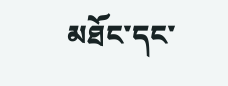མཐོང་དང་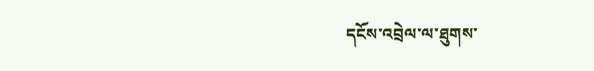དངོས་འབྲེལ་ལ་ཐུགས་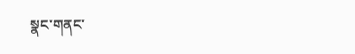སྣང་གནང་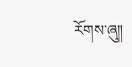རོགས་ཞུ༎